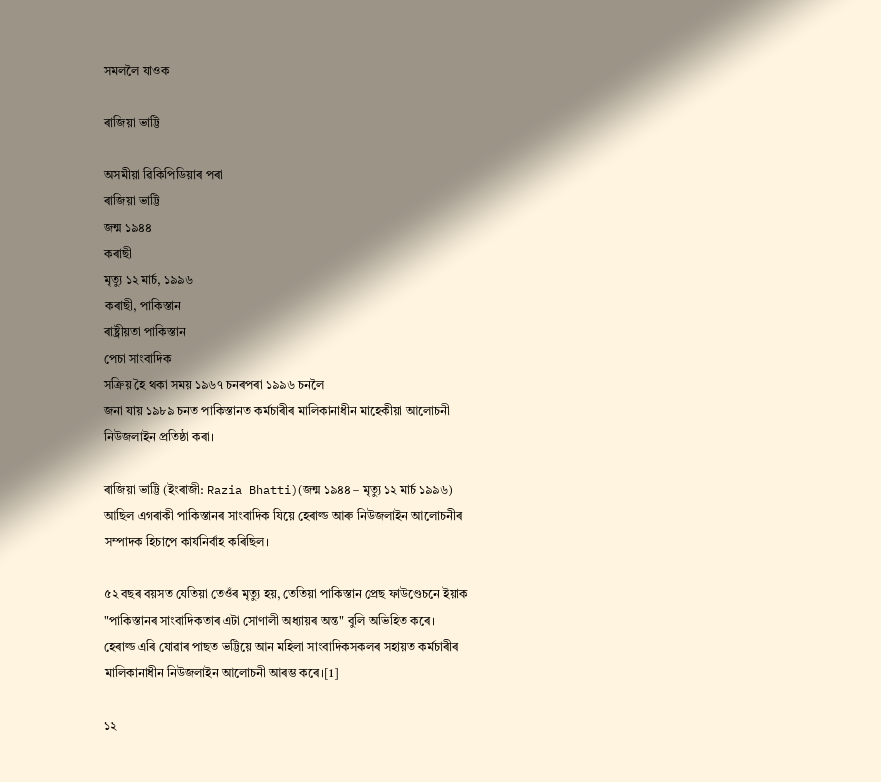সমললৈ যাওক

ৰাজিয়া ভাট্টি

অসমীয়া ৱিকিপিডিয়াৰ পৰা
ৰাজিয়া ভাট্টি
জন্ম ১৯৪৪
কৰাছী
মৃত্যু ১২ মাৰ্চ, ১৯৯৬
কৰাছী, পাকিস্তান
ৰাষ্ট্ৰীয়তা পাকিস্তান
পেচা সাংবাদিক
সক্ৰিয় হৈ থকা সময় ১৯৬৭ চনৰপৰা ১৯৯৬ চনলৈ
জনা যায় ১৯৮৯ চনত পাকিস্তানত কৰ্মচাৰীৰ মালিকানাধীন মাহেকীয়া আলোচনী নিউজলাইন প্ৰতিষ্ঠা কৰা।

ৰাজিয়া ভাট্টি (ইংৰাজী: Razia Bhatti)(জন্ম ১৯৪৪ – মৃত্যু ১২ মাৰ্চ ১৯৯৬) আছিল এগৰাকী পাকিস্তানৰ সাংবাদিক যিয়ে হেৰাল্ড আৰু নিউজলাইন আলোচনীৰ সম্পাদক হিচাপে কাৰ্যনিৰ্বাহ কৰিছিল।

৫২ বছৰ বয়সত যেতিয়া তেওঁৰ মৃত্যু হয়, তেতিয়া পাকিস্তান প্ৰেছ ফাউণ্ডেচনে ইয়াক "পাকিস্তানৰ সাংবাদিকতাৰ এটা সোণালী অধ্যায়ৰ অন্ত" বুলি অভিহিত কৰে। হেৰাল্ড এৰি যোৱাৰ পাছত ভট্টিয়ে আন মহিলা সাংবাদিকসকলৰ সহায়ত কৰ্মচাৰীৰ মালিকানাধীন নিউজলাইন আলোচনী আৰম্ভ কৰে।[1]

১২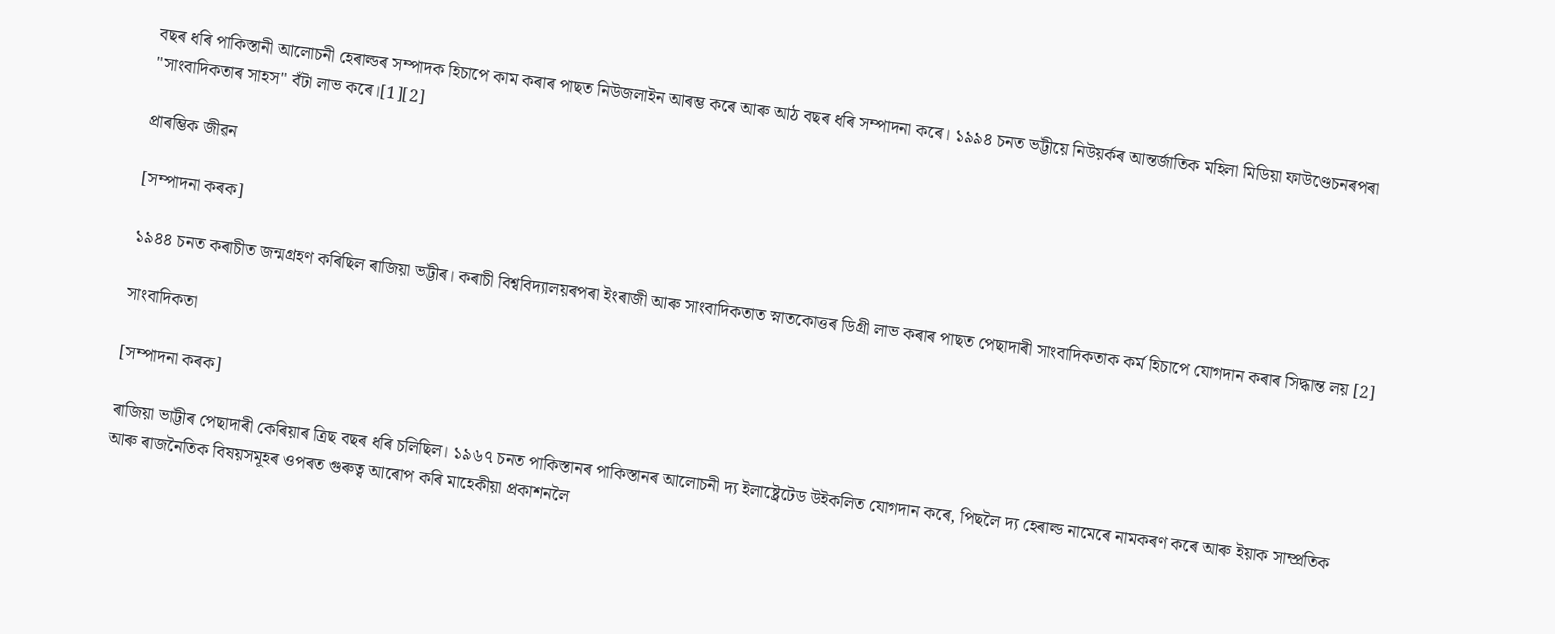বছৰ ধৰি পাকিস্তানী আলোচনী হেৰাল্ডৰ সম্পাদক হিচাপে কাম কৰাৰ পাছত নিউজলাইন আৰম্ভ কৰে আৰু আঠ বছৰ ধৰি সম্পাদনা কৰে। ১৯৯৪ চনত ভট্টীয়ে নিউয়ৰ্কৰ আন্তৰ্জাতিক মহিলা মিডিয়া ফাউণ্ডেচনৰপৰা "সাংবাদিকতাৰ সাহস" বঁটা লাভ কৰে।[1][2]

প্ৰাৰম্ভিক জীৱন

[সম্পাদনা কৰক]

১৯৪৪ চনত কৰাচীত জন্মগ্ৰহণ কৰিছিল ৰাজিয়া ভট্টীৰ। কৰাচী বিশ্ববিদ্যালয়ৰপৰা ইংৰাজী আৰু সাংবাদিকতাত স্নাতকোত্তৰ ডিগ্ৰী লাভ কৰাৰ পাছত পেছাদাৰী সাংবাদিকতাক কৰ্ম হিচাপে যোগদান কৰাৰ সিদ্ধান্ত লয় [2]

সাংবাদিকতা

[সম্পাদনা কৰক]

ৰাজিয়া ভাট্টীৰ পেছাদাৰী কেৰিয়াৰ ত্ৰিছ বছৰ ধৰি চলিছিল। ১৯৬৭ চনত পাকিস্তানৰ পাকিস্তানৰ আলোচনী দ্য ইলাষ্ট্ৰেটেড উইকলিত যোগদান কৰে, পিছলৈ দ্য হেৰাল্ড নামেৰে নামকৰণ কৰে আৰু ইয়াক সাম্প্ৰতিক আৰু ৰাজনৈতিক বিষয়সমূহৰ ওপৰত গুৰুত্ব আৰোপ কৰি মাহেকীয়া প্ৰকাশনলৈ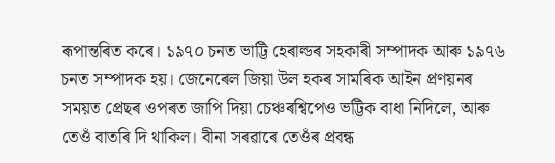ৰূপান্তৰিত কৰে। ১৯৭০ চনত ভাট্টি হেৰাল্ডৰ সহকাৰী সম্পাদক আৰু ১৯৭৬ চনত সম্পাদক হয়। জেনেৰেল জিয়া উল হকৰ সামৰিক আইন প্ৰণয়নৰ সময়ত প্ৰেছৰ ওপৰত জাপি দিয়া চেঞ্চৰশ্বিপেও ভট্টিক বাধা নিদিলে, আৰু তেওঁ বাতৰি দি থাকিল। বীনা সৰৱাৰে তেওঁৰ প্ৰবন্ধ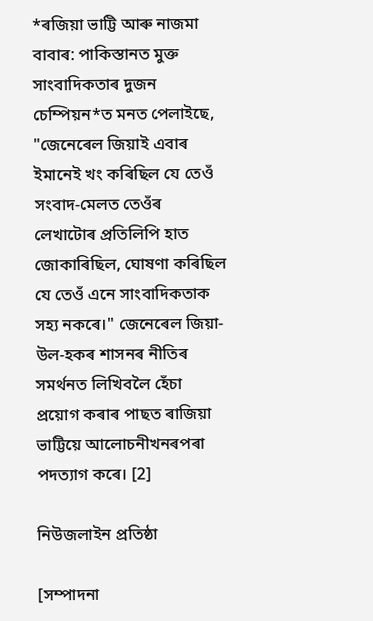*ৰজিয়া ভাট্টি আৰু নাজমা বাবাৰ: পাকিস্তানত মুক্ত সাংবাদিকতাৰ দুজন চেম্পিয়ন*ত মনত পেলাইছে, "জেনেৰেল জিয়াই এবাৰ ইমানেই খং কৰিছিল যে তেওঁ সংবাদ-মেলত তেওঁৰ লেখাটোৰ প্ৰতিলিপি হাত জোকাৰিছিল, ঘোষণা কৰিছিল যে তেওঁ এনে সাংবাদিকতাক সহ্য নকৰে।" জেনেৰেল জিয়া-উল-হকৰ শাসনৰ নীতিৰ সমৰ্থনত লিখিবলৈ হেঁচা প্ৰয়োগ কৰাৰ পাছত ৰাজিয়া ভাট্টিয়ে আলোচনীখনৰপৰা পদত্যাগ কৰে। [2]

নিউজলাইন প্ৰতিষ্ঠা

[সম্পাদনা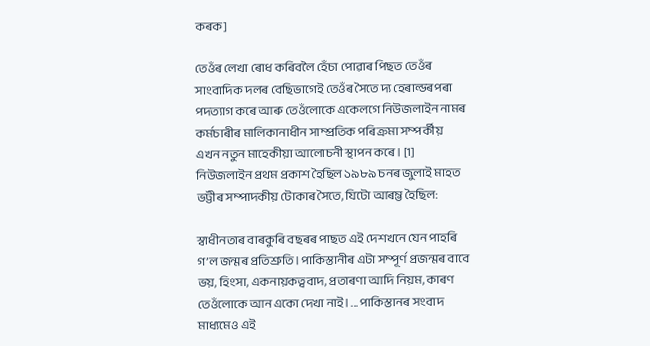কৰক]

তেওঁৰ লেখা ৰোধ কৰিবলৈ হেঁচা পোৱাৰ পিছত তেওঁৰ সাংবাদিক দলৰ বেছিভাগেই তেওঁৰ সৈতে দ্য হেৰাল্ডৰপৰা পদত্যাগ কৰে আৰু তেওঁলোকে একেলগে নিউজলাইন নামৰ কৰ্মচাৰীৰ মালিকানাধীন সাম্প্ৰতিক পৰিক্ৰমা সম্পৰ্কীয় এখন নতুন মাহেকীয়া আলোচনী স্থাপন কৰে। [1] নিউজলাইন প্ৰথম প্ৰকাশ হৈছিল ১৯৮৯ চনৰ জুলাই মাহত ভট্টীৰ সম্পাদকীয় টোকাৰ সৈতে, যিটো আৰম্ভ হৈছিল:

স্বাধীনতাৰ বাৰকুৰি বছৰৰ পাছত এই দেশখনে যেন পাহৰি গ’ল জন্মৰ প্ৰতিশ্ৰুতি। পাকিস্তানীৰ এটা সম্পূৰ্ণ প্ৰজন্মৰ বাবে ভয়, হিংসা, একনায়কত্ববাদ, প্ৰতাৰণা আদি নিয়ম, কাৰণ তেওঁলোকে আন একো দেখা নাই। ... পাকিস্তানৰ সংবাদ মাধ্যমেও এই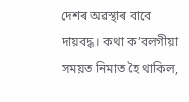দেশৰ অৱস্থাৰ বাবে দায়বদ্ধ। কথা ক’বলগীয়া সময়ত নিমাত হৈ থাকিল,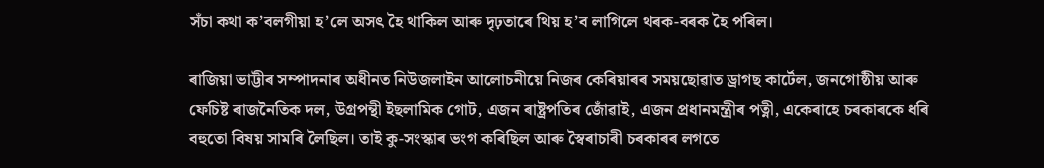সঁচা কথা ক’বলগীয়া হ’লে অসৎ হৈ থাকিল আৰু দৃঢ়তাৰে থিয় হ’ব লাগিলে থৰক-বৰক হৈ পৰিল।

ৰাজিয়া ভাট্টীৰ সম্পাদনাৰ অধীনত নিউজলাইন আলোচনীয়ে নিজৰ কেৰিয়াৰৰ সময়ছোৱাত ড্ৰাগছ কাৰ্টেল, জনগোষ্ঠীয় আৰু ফেচিষ্ট ৰাজনৈতিক দল, উগ্ৰপন্থী ইছলামিক গোট, এজন ৰাষ্ট্ৰপতিৰ জোঁৱাই, এজন প্ৰধানমন্ত্ৰীৰ পত্নী, একেৰাহে চৰকাৰকে ধৰি বহুতো বিষয় সামৰি লৈছিল। তাই কু-সংস্কাৰ ভংগ কৰিছিল আৰু স্বৈৰাচাৰী চৰকাৰৰ লগতে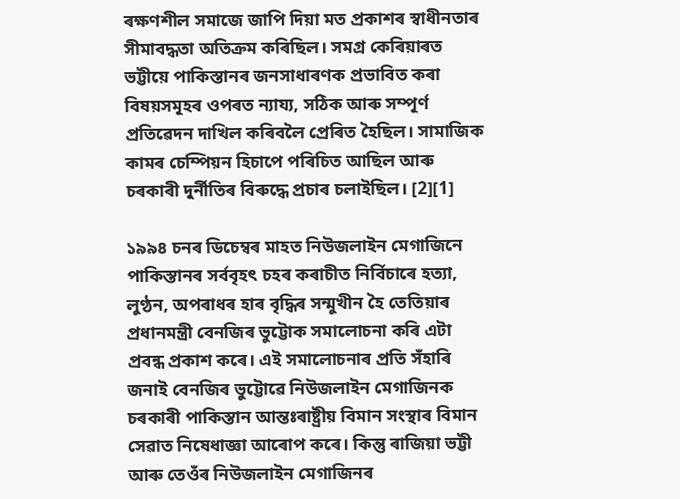ৰক্ষণশীল সমাজে জাপি দিয়া মত প্ৰকাশৰ স্বাধীনতাৰ সীমাবদ্ধতা অতিক্ৰম কৰিছিল। সমগ্ৰ কেৰিয়াৰত ভট্টীয়ে পাকিস্তানৰ জনসাধাৰণক প্ৰভাবিত কৰা বিষয়সমূহৰ ওপৰত ন্যায্য, সঠিক আৰু সম্পূৰ্ণ প্ৰতিৱেদন দাখিল কৰিবলৈ প্ৰেৰিত হৈছিল। সামাজিক কামৰ চেম্পিয়ন হিচাপে পৰিচিত আছিল আৰু চৰকাৰী দুৰ্নীতিৰ বিৰুদ্ধে প্ৰচাৰ চলাইছিল। [2][1]

১৯৯৪ চনৰ ডিচেম্বৰ মাহত নিউজলাইন মেগাজিনে পাকিস্তানৰ সৰ্ববৃহৎ চহৰ কৰাচীত নিৰ্বিচাৰে হত্যা, লুণ্ঠন, অপৰাধৰ হাৰ বৃদ্ধিৰ সন্মুখীন হৈ তেতিয়াৰ প্ৰধানমন্ত্ৰী বেনজিৰ ভুট্টোক সমালোচনা কৰি এটা প্ৰবন্ধ প্ৰকাশ কৰে। এই সমালোচনাৰ প্ৰতি সঁহাৰি জনাই বেনজিৰ ভুট্টোৱে নিউজলাইন মেগাজিনক চৰকাৰী পাকিস্তান আন্তঃৰাষ্ট্ৰীয় বিমান সংস্থাৰ বিমান সেৱাত নিষেধাজ্ঞা আৰোপ কৰে। কিন্তু ৰাজিয়া ভট্টী আৰু তেওঁৰ নিউজলাইন মেগাজিনৰ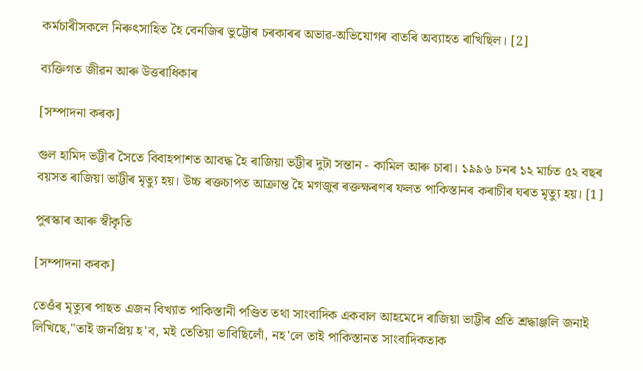কৰ্মচাৰীসকলে নিৰুৎসাহিত হৈ বেনজিৰ ভুট্টোৰ চৰকাৰৰ অভাৱ-অভিযোগৰ বাতৰি অব্যাহত ৰাখিছিল। [2]

ব্যক্তিগত জীৱন আৰু উত্তৰাধিকাৰ

[সম্পাদনা কৰক]

গুল হামিদ ভট্টীৰ সৈতে বিবাহপাশত আবদ্ধ হৈ ৰাজিয়া ভট্টীৰ দুটা সন্তান - কামিল আৰু চাৰা। ১৯৯৬ চনৰ ১২ মাৰ্চত ৫২ বছৰ বয়সত ৰাজিয়া ভাট্টীৰ মৃত্যু হয়। উচ্চ ৰক্তচাপত আক্ৰান্ত হৈ মগজুৰ ৰক্তক্ষৰণৰ ফলত পাকিস্তানৰ কৰাচীৰ ঘৰত মৃত্যু হয়। [1]

পুৰস্কাৰ আৰু স্বীকৃতি

[সম্পাদনা কৰক]

তেওঁৰ মৃত্যুৰ পাছত এজন বিখ্যাত পাকিস্তানী পণ্ডিত তথা সাংবাদিক একবাল আহমেদে ৰাজিয়া ভাট্টীৰ প্ৰতি শ্ৰদ্ধাঞ্জলি জনাই লিখিছে,"তাই জনপ্ৰিয় হ'ব, মই তেতিয়া ভাবিছিলোঁ, নহ'লে তাই পাকিস্তানত সাংবাদিকতাক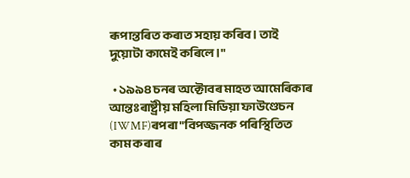ৰূপান্তৰিত কৰাত সহায় কৰিব। তাই দুয়োটা কামেই কৰিলে।"

  • ১৯৯৪ চনৰ অক্টোবৰ মাহত আমেৰিকাৰ আন্তঃৰাষ্ট্ৰীয় মহিলা মিডিয়া ফাউণ্ডেচন (IWMF)ৰপৰা "বিপজ্জনক পৰিস্থিতিত কাম কৰাৰ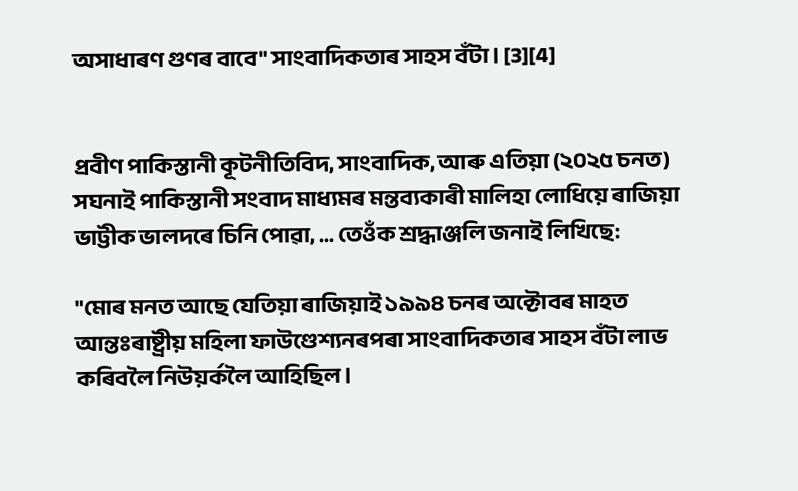অসাধাৰণ গুণৰ বাবে" সাংবাদিকতাৰ সাহস বঁটা। [3][4]


প্ৰবীণ পাকিস্তানী কূটনীতিবিদ, সাংবাদিক, আৰু এতিয়া (২০২৫ চনত) সঘনাই পাকিস্তানী সংবাদ মাধ্যমৰ মন্তব্যকাৰী মালিহা লোধিয়ে ৰাজিয়া ভাট্টীক ভালদৰে চিনি পোৱা, ... তেওঁক শ্ৰদ্ধাঞ্জলি জনাই লিখিছে:

"মোৰ মনত আছে যেতিয়া ৰাজিয়াই ১৯৯৪ চনৰ অক্টোবৰ মাহত আন্তঃৰাষ্ট্ৰীয় মহিলা ফাউণ্ডেশ্যনৰপৰা সাংবাদিকতাৰ সাহস বঁটা লাভ কৰিবলৈ নিউয়ৰ্কলৈ আহিছিল।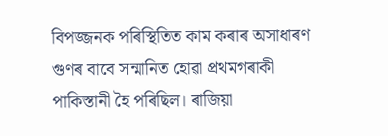বিপজ্জনক পৰিস্থিতিত কাম কৰাৰ অসাধাৰণ গুণৰ বাবে সন্মানিত হোৱা প্ৰথমগৰাকী পাকিস্তানী হৈ পৰিছিল। ৰাজিয়া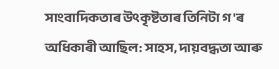সাংবাদিকতাৰ উৎকৃষ্টতাৰ তিনিটা গ'ৰ অধিকাৰী আছিল: সাহস, দায়বদ্ধতা আৰু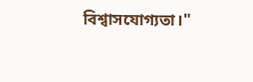বিশ্বাসযোগ্যতা।"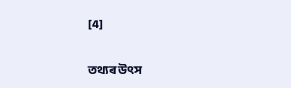[4]

তথ্যৰ উৎস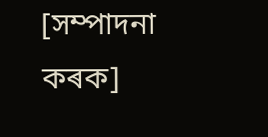[সম্পাদনা কৰক]